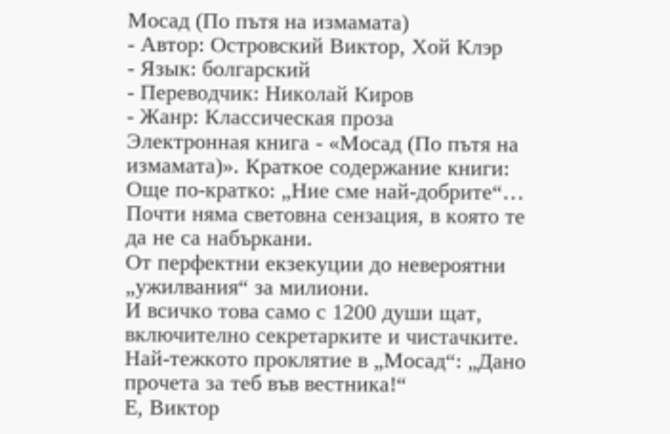Мосад (По пътя на измамата)
- Автор: Островский Виктор, Хой Клэр
- Язык: болгарский
- Переводчик: Николай Киров
- Жанр: Классическая проза
Электронная книга - «Мосад (По пътя на измамата)». Краткое содержание книги:
Още по-кратко: „Ние сме най-добрите“…
Почти няма световна сензация, в която те да не са набъркани.
От перфектни екзекуции до невероятни „ужилвания“ за милиони.
И всичко това само с 1200 души щат, включително секретарките и чистачките.
Най-тежкото проклятие в „Мосад“: „Дано прочета за теб във вестника!“
Е, Виктор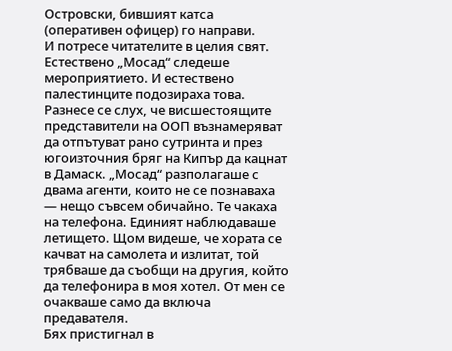Островски, бившият катса (оперативен офицер) го направи.
И потресе читателите в целия свят.
Естествено „Мосад“ следеше мероприятието. И естествено палестинците подозираха това. Разнесе се слух, че висшестоящите представители на ООП възнамеряват да отпътуват рано сутринта и през югоизточния бряг на Кипър да кацнат в Дамаск. „Мосад“ разполагаше с двама агенти, които не се познаваха — нещо съвсем обичайно. Те чакаха на телефона. Единият наблюдаваше летището. Щом видеше, че хората се качват на самолета и излитат, той трябваше да съобщи на другия, който да телефонира в моя хотел. От мен се очакваше само да включа предавателя.
Бях пристигнал в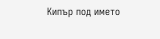Кипър под името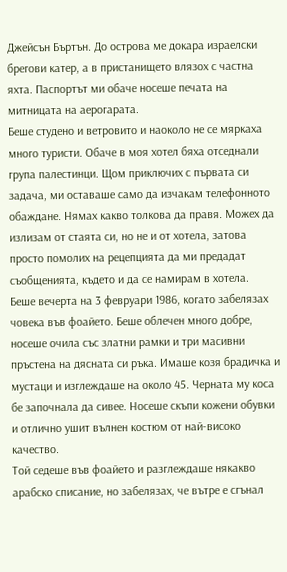Джейсън Бъртън. До острова ме докара израелски брегови катер, а в пристанището влязох с частна яхта. Паспортът ми обаче носеше печата на митницата на аерогарата.
Беше студено и ветровито и наоколо не се мяркаха много туристи. Обаче в моя хотел бяха отседнали група палестинци. Щом приключих с първата си задача, ми оставаше само да изчакам телефонното обаждане. Нямах какво толкова да правя. Можех да излизам от стаята си, но не и от хотела, затова просто помолих на рецепцията да ми предадат съобщенията, където и да се намирам в хотела.
Беше вечерта на 3 февруари 1986, когато забелязах човека във фоайето. Беше облечен много добре, носеше очила със златни рамки и три масивни пръстена на дясната си ръка. Имаше козя брадичка и мустаци и изглеждаше на около 45. Черната му коса бе започнала да сивее. Носеше скъпи кожени обувки и отлично ушит вълнен костюм от най-високо качество.
Той седеше във фоайето и разглеждаше някакво арабско списание, но забелязах, че вътре е сгънал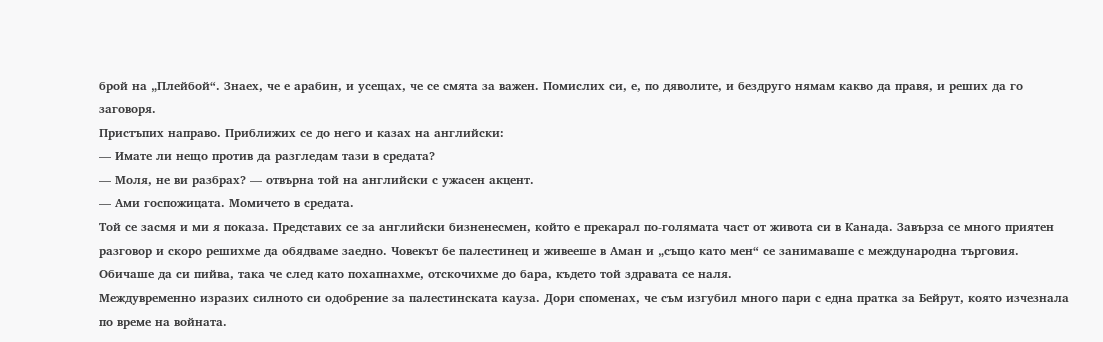брой на „Плейбой“. Знаех, че е арабин, и усещах, че се смята за важен. Помислих си, е, по дяволите, и бездруго нямам какво да правя, и реших да го заговоря.
Пристъпих направо. Приближих се до него и казах на английски:
— Имате ли нещо против да разгледам тази в средата?
— Моля, не ви разбрах? — отвърна той на английски с ужасен акцент.
— Ами госпожицата. Момичето в средата.
Той се засмя и ми я показа. Представих се за английски бизненесмен, който е прекарал по-голямата част от живота си в Канада. Завърза се много приятен разговор и скоро решихме да обядваме заедно. Човекът бе палестинец и живееше в Аман и „също като мен“ се занимаваше с международна търговия. Обичаше да си пийва, така че след като похапнахме, отскочихме до бара, където той здравата се наля.
Междувременно изразих силното си одобрение за палестинската кауза. Дори споменах, че съм изгубил много пари с една пратка за Бейрут, която изчезнала по време на войната.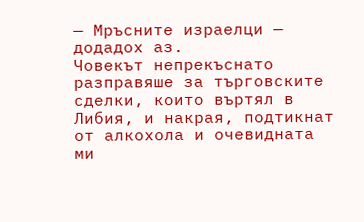— Мръсните израелци — додадох аз.
Човекът непрекъснато разправяше за търговските сделки, които въртял в Либия, и накрая, подтикнат от алкохола и очевидната ми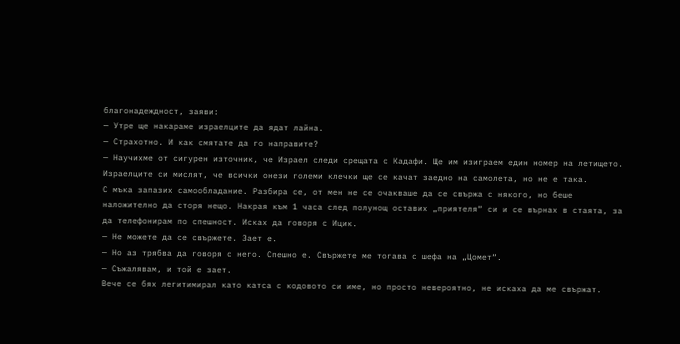благонадеждност, заяви:
— Утре ще накараме израелците да ядат лайна.
— Страхотно. И как смятате да го направите?
— Научихме от сигурен източник, че Израел следи срещата с Кадафи. Ще им изиграем един номер на летището. Израелците си мислят, че всички онези големи клечки ще се качат заедно на самолета, но не е така.
С мъка запазих самообладание. Разбира се, от мен не се очакваше да се свържа с някого, но беше наложително да сторя нещо. Накрая към 1 часа след полунощ оставих „приятеля“ си и се върнах в стаята, за да телефонирам по спешност. Исках да говоря с Ицик.
— Не можете да се свържете. Зает е.
— Но аз трябва да говоря с него. Спешно е. Свържете ме тогава с шефа на „Цомет“.
— Съжалявам, и той е зает.
Вече се бях легитимирал като катса с кодовото си име, но просто невероятно, не искаха да ме свържат.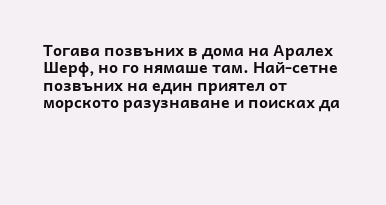Тогава позвъних в дома на Аралех Шерф, но го нямаше там. Най-сетне позвъних на един приятел от морското разузнаване и поисках да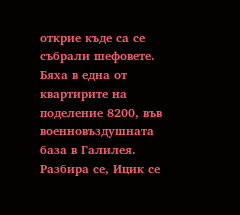открие къде са се събрали шефовете. Бяха в една от квартирите на поделение 8200, във военновъздушната база в Галилея.
Разбира се, Ицик се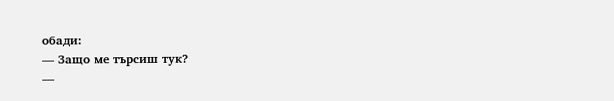обади:
— Защо ме търсиш тук?
—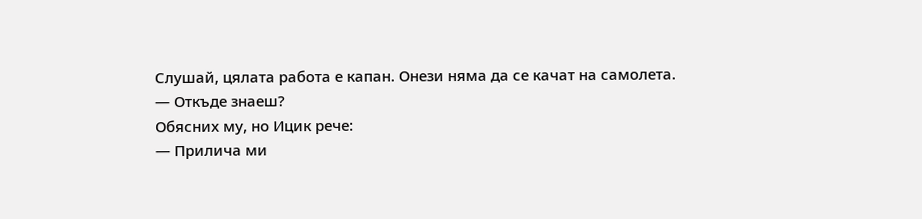Слушай, цялата работа е капан. Онези няма да се качат на самолета.
— Откъде знаеш?
Обясних му, но Ицик рече:
— Прилича ми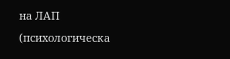на ЛАП (психологическа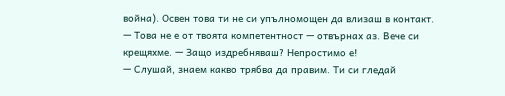война). Освен това ти не си упълномощен да влизаш в контакт.
— Това не е от твоята компетентност — отвърнах аз. Вече си крещяхме. — Защо издребняваш? Непростимо е!
— Слушай, знаем какво трябва да правим. Ти си гледай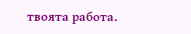твоята работа.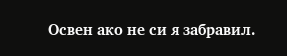Освен ако не си я забравил.